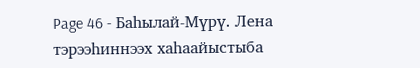Page 46 - Баһылай-Мүрү. Лена тэрээһиннээх хаһаайыстыба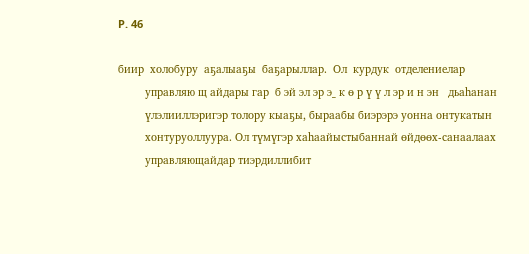P. 46

биир  холобуру  аҕалыаҕы  баҕарыллар.  Ол  курдук  отделениелар
         управляю щ айдары гар  б эй эл эр э_ к ө р ү ү л эр и н эн   дьаһанан
         үлэлииллэригэр толору кыаҕы, быраабы биэрэрэ уонна онтукатын
         хонтуруоллуура. Ол түмүгэр хаһаайыстыбаннай өйдөөх-санаалаах
         управляющайдар тиэрдиллибит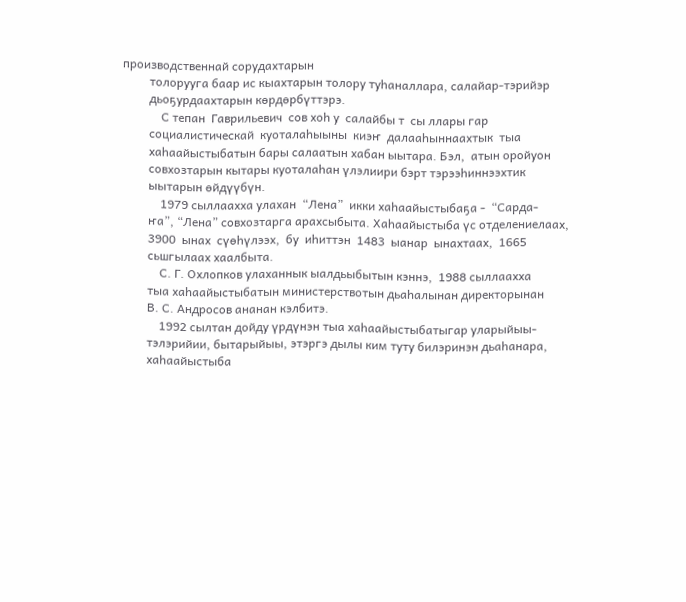производственнай сорудахтарын
         толорууга баар ис кыахтарын толору туһаналлара, салайар-тэрийэр
         дьоҕурдаахтарын көрдөрбүттэрэ.
             С тепан  Гаврильевич  сов хоһ у  салайбы т  сы ллары гар
         социалистическай  куоталаһыыны  киэҥ  далааһыннаахтык  тыа
         хаһаайыстыбатын бары салаатын хабан ыытара. Бэл,  атын оройуон
         совхозтарын кытары куоталаһан үлэлиири бэрт тэрээһиннээхтик
         ыытарын өйдүүбүн.
             1979 сыллаахха улахан  “Лена”  икки хаһаайыстыбаҕа -  “Сарда-
         ҥа”, “Лена” совхозтарга арахсыбыта. Хаһаайыстыба үс отделениелаах,
         3900  ынах  сүөһүлээх,  бу  иһиттэн  1483  ыанар  ынахтаах,  1665
         сьшгылаах хаалбыта.
             С. Г. Охлопков улаханнык ыалдьыбытын кэннэ,  1988 сыллаахха
         тыа хаһаайыстыбатын министерствотын дьаһалынан директорынан
         В. С. Андросов ананан кэлбитэ.
             1992 сылтан дойду үрдүнэн тыа хаһаайыстыбатыгар уларыйыы-
         тэлэрийии, бытарыйыы, этэргэ дылы ким туту билэринэн дьаһанара,
         хаһаайыстыба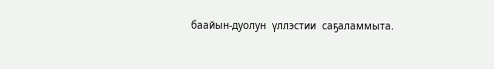баайын-дуолун  үллэстии  саҕаламмыта.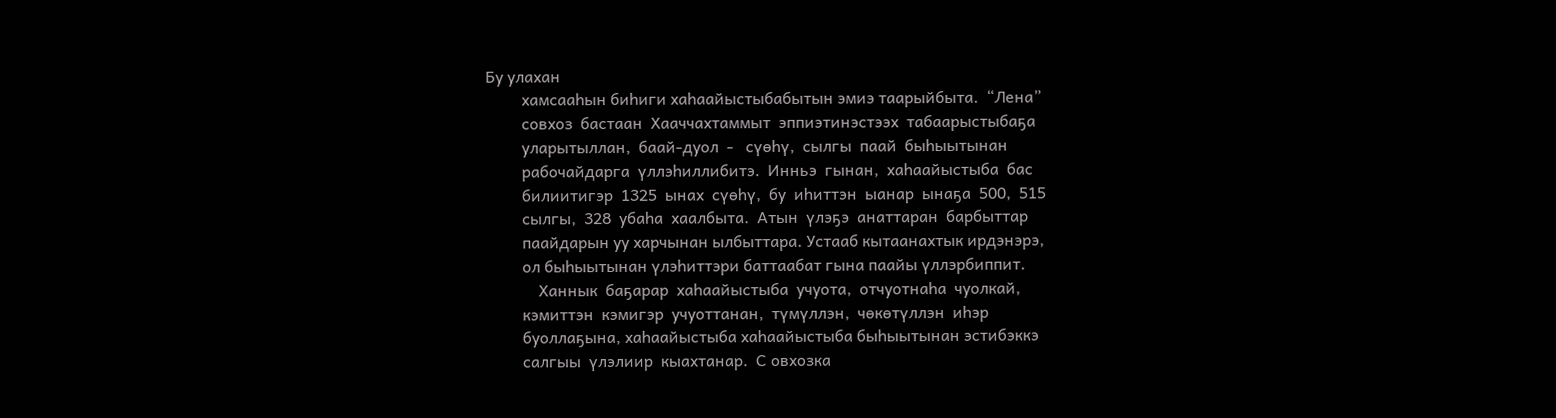Бу улахан
         хамсааһын биһиги хаһаайыстыбабытын эмиэ таарыйбыта.  “Лена”
         совхоз  бастаан  Хааччахтаммыт  эппиэтинэстээх  табаарыстыбаҕа
         уларытыллан,  баай-дуол  -   сүөһү,  сылгы  паай  быһыытынан
         рабочайдарга  үллэһиллибитэ.  Инньэ  гынан,  хаһаайыстыба  бас
         билиитигэр  1325  ынах  сүөһү,  бу  иһиттэн  ыанар  ынаҕа  500,  515
         сылгы,  328  убаһа  хаалбыта.  Атын  үлэҕэ  анаттаран  барбыттар
         паайдарын уу харчынан ылбыттара. Устааб кытаанахтык ирдэнэрэ,
         ол быһыытынан үлэһиттэри баттаабат гына паайы үллэрбиппит.
             Ханнык  баҕарар  хаһаайыстыба  учуота,  отчуотнаһа  чуолкай,
         кэмиттэн  кэмигэр  учуоттанан,  түмүллэн,  чөкөтүллэн  иһэр
         буоллаҕына, хаһаайыстыба хаһаайыстыба быһыытынан эстибэккэ
         салгыы  үлэлиир  кыахтанар.  С овхозка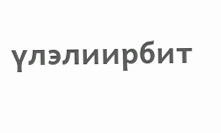үлэлиирбит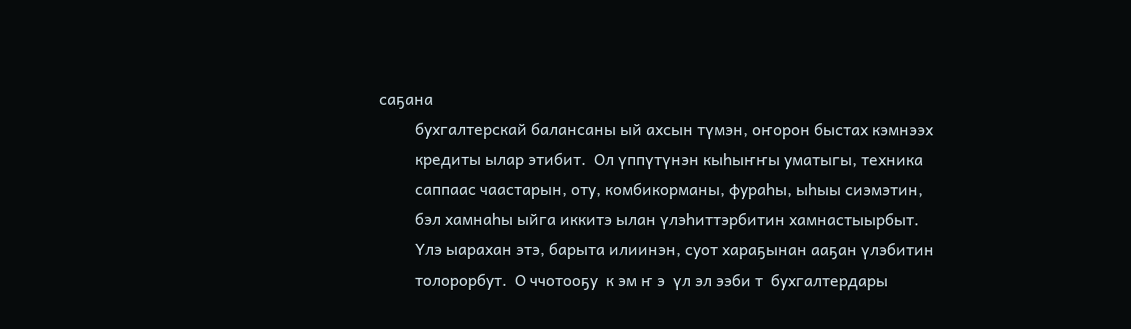саҕана
         бухгалтерскай балансаны ый ахсын түмэн, оҥорон быстах кэмнээх
         кредиты ылар этибит.  Ол үппүтүнэн кыһыҥҥы уматыгы, техника
         саппаас чаастарын, оту, комбикорманы, фураһы, ыһыы сиэмэтин,
         бэл хамнаһы ыйга иккитэ ылан үлэһиттэрбитин хамнастыырбыт.
         Үлэ ыарахан этэ, барыта илиинэн, суот хараҕынан ааҕан үлэбитин
         толорорбут.  О ччотооҕу  к эм ҥ э  үл эл ээби т  бухгалтердары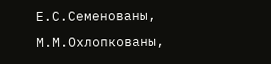Е.С.Семенованы, М.М.Охлопкованы,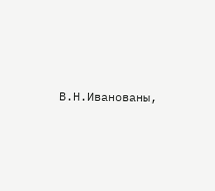В.Н.Иванованы,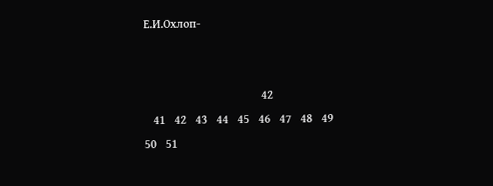Е.И.Охлоп-


                                       42
   41   42   43   44   45   46   47   48   49   50   51